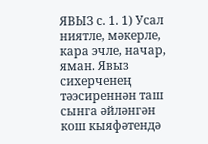ЯВЫЗ с. 1. 1) Усал ниятле, мәкерле, кара эчле, начар, яман. Явыз сихерченең тәэсиреннән таш сынга әйләнгән кош кыяфәтендә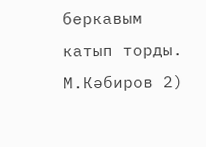беркавым катып торды. М.Кәбиров 2)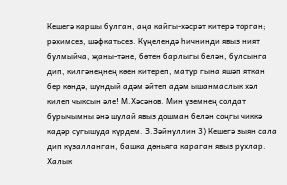Кешегә каршы булган, аңа кайгы-хәсрәт китерә торган; рәхимсез, шәфкатьсез. Күңелендә һичнинди явыз ният булмыйча, җаны-тәне, бөтен барлыгы белән, булсынга дип, килгәнеңнең көен китереп, матур гына яшәп яткан бер көндә, шундый адәм әйтеп адәм ышанмаслык хәл килеп чыксын әле! М.Хәсәнов. Мин үземнең солдат бурычымны әнә шулай явыз дошман белән соңгы чиккә кадәр сугышуда күрдем. З.Зәйнуллин 3) Кешегә зыян сала дип күзалланган, башка дөньяга караган явыз рухлар. Халык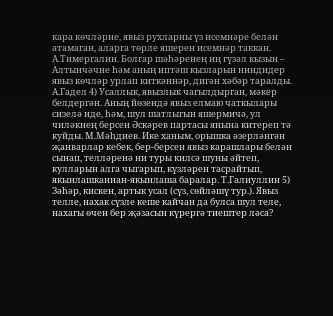кара көчләрне, явыз рухларны үз исемнәре белән атамаган, аларга төрле яшерен исемнәр таккан. А.Тимергалин. Болгар шәһәренең иң гүзәл кызын – Алтынчәчне һәм аның иптәш кызларын ниндидер явыз көчләр урлап киткәннәр, дигән хәбәр таралды. А.Гадел 4) Усаллык, явызлык чагылдырган, мәкер белдергән. Аның йөзендә явыз елмаю чаткылары сизелә иде, һәм, шул шатлыгын яшермичә, ул чиләкнең берсен Әскәрев партасы янына китереп тә куйды. М.Мәһдиев. Ике ханым, орышка әзерләнгән җанварлар кебек, бер-берсен явыз карашлары белән сынап, телләренә ни туры килсә шуны әйтеп, кулларын алга чыгарып, күзләрен тасрайтып, якынлашканнан-якынлаша баралар. Т.Галиуллин 5) Зәһәр, кискен, артык усал (сүз, сөйләшү тур.). Явыз телле, нахак сүзле кеше кайчан да булса шул теле, нахагы өчен бер җәзасын күрергә тиештер ләса?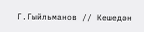Г.Гыйльманов // Кешедән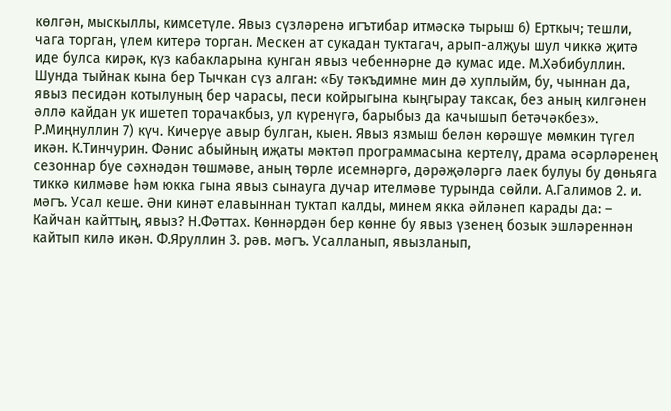көлгән, мыскыллы, кимсетүле. Явыз сүзләренә игътибар итмәскә тырыш 6) Ерткыч; тешли, чага торган, үлем китерә торган. Мескен ат сукадан туктагач, арып-алҗуы шул чиккә җитә иде булса кирәк, күз кабакларына кунган явыз чебеннәрне дә кумас иде. М.Хәбибуллин. Шунда тыйнак кына бер Тычкан сүз алган: «Бу тәкъдимне мин дә хуплыйм, бу, чыннан да, явыз песидән котылуның бер чарасы, песи койрыгына кыңгырау таксак, без аның килгәнен әллә кайдан ук ишетеп торачакбыз, ул күренүгә, барыбыз да качышып бетәчәкбез». Р.Миңнуллин 7) күч. Кичерүе авыр булган, кыен. Явыз язмыш белән көрәшүе мөмкин түгел икән. К.Тинчурин. Фәнис абыйның иҗаты мәктәп программасына кертелү, драма әсәрләренең сезоннар буе сәхнәдән төшмәве, аның төрле исемнәргә, дәрәҗәләргә лаек булуы бу дөньяга тиккә килмәве һәм юкка гына явыз сынауга дучар ителмәве турында сөйли. А.Галимов 2. и. мәгъ. Усал кеше. Әни кинәт елавыннан туктап калды, минем якка әйләнеп карады да: – Кайчан кайттың, явыз? Н.Фәттах. Көннәрдән бер көнне бу явыз үзенең бозык эшләреннән кайтып килә икән. Ф.Яруллин 3. рәв. мәгъ. Усалланып, явызланып,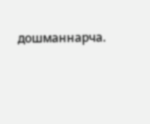дошманнарча.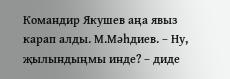Командир Якушев аңа явыз карап алды. М.Мәһдиев. – Ну, җылындыңмы инде? – диде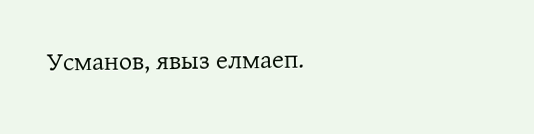Усманов, явыз елмаеп.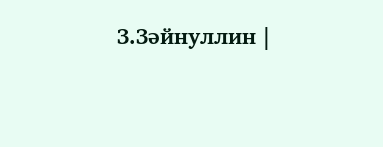З.Зәйнуллин |